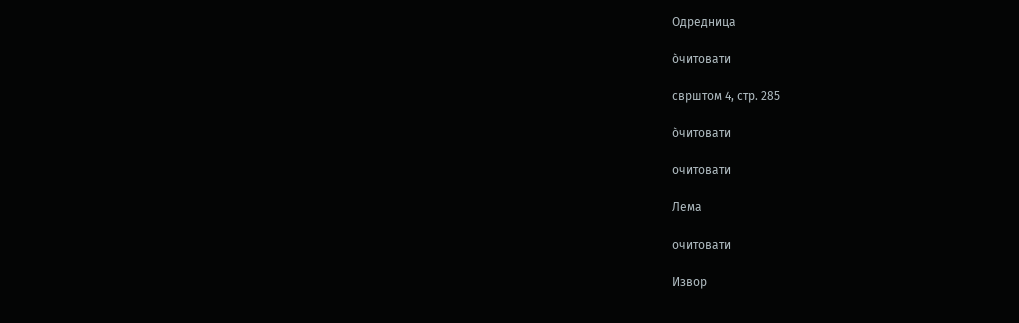Одредница

о̀читовати

сврштом 4, стр. 285

о̀читовати

очитовати

Лема

очитовати

Извор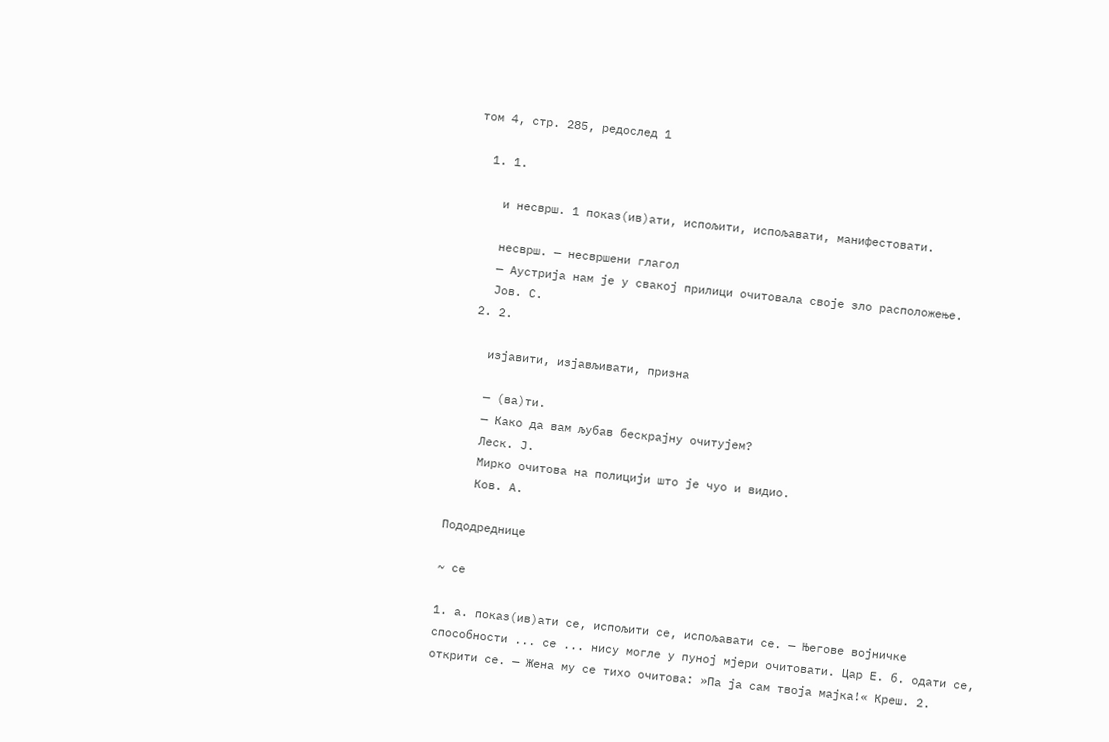том 4, стр. 285, редослед 1

  1. 1.

    и несврш. 1 показ(ив)ати, испољити, испољавати, манифестовати.

    несврш. — несвршени глагол
    — Аустрија нам је у свакој прилици очитовала своје зло расположење.
    Јов. С.
  2. 2.

    изјавити, изјављивати, призна

    — (ва)ти.
    — Како да вам љубав бескрајну очитујем?
    Леск. Ј.
    Мирко очитова на полицији што је чуо и видио.
    Ков. А.

Пододреднице

~ се

1. а. показ(ив)ати се, испољити се, испољавати се. — Његове војничке способности ... се ... нису могле у пуној мјери очитовати. Цар Е. б. одати се, открити се. — Жена му се тихо очитова: »Па ја сам твоја мајка!« Креш. 2.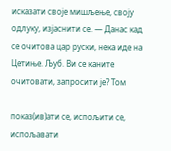исказати своје мишљење, своју одлуку, изјаснити се. — Данас кад се очитова цар руски, нека иде на Цетиње. Љуб. Ви се каните очитовати, запросити је? Том

показ(ив)ати се, испољити се, испољавати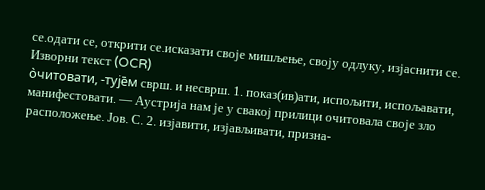се.одати се, открити се.исказати своје мишљење, своју одлуку, изјаснити се.
Изворни текст (OCR)
о̀читовати, -тује̄м сврш. и несврш. 1. показ(ив)ати, испољити, испољавати, манифестовати. — Аустрија нам је у свакој прилици очитовала своје зло расположење. Јов. С. 2. изјавити, изјављивати, призна-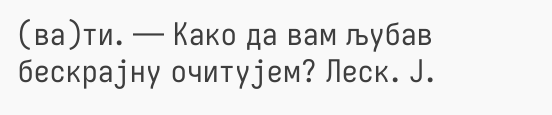(ва)ти. — Како да вам љубав бескрајну очитујем? Леск. Ј.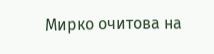Мирко очитова на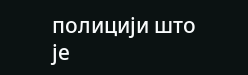полицији што је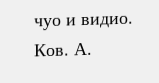чуо и видио. Ков. А.